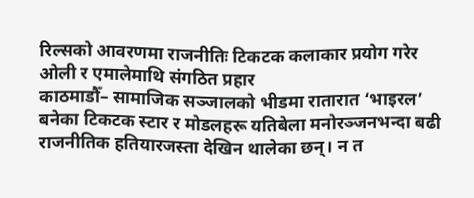रिल्सको आवरणमा राजनीतिः टिकटक कलाकार प्रयोग गरेर ओली र एमालेमाथि संगठित प्रहार
काठमाडौँ– सामाजिक सञ्जालको भीडमा रातारात ‘भाइरल’ बनेका टिकटक स्टार र मोडलहरू यतिबेला मनोरञ्जनभन्दा बढी राजनीतिक हतियारजस्ता देखिन थालेका छन्। न त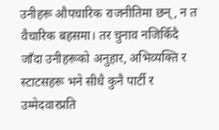उनीहरू औपचारिक राजनीतिमा छन्, न त वैचारिक बहसमा। तर चुनाव नजिकिँदै जाँदा उनीहरूको अनुहार, अभिव्यक्ति र स्टाटसहरू भने सीधै कुनै पार्टी र उम्मेदवारप्रति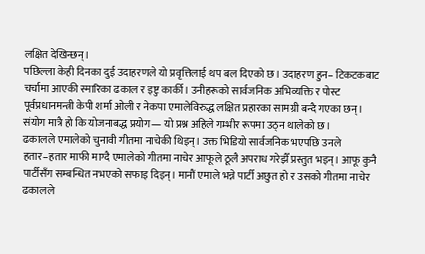लक्षित देखिन्छन्।
पछिल्ला केही दिनका दुई उदाहरणले यो प्रवृत्तिलाई थप बल दिएको छ। उदाहरण हुन– टिकटकबाट चर्चामा आएकी स्मारिका ढकाल र इष्टु कार्की। उनीहरूको सार्वजनिक अभिव्यक्ति र पोस्ट पूर्वप्रधानमन्त्री केपी शर्मा ओली र नेकपा एमालेविरुद्ध लक्षित प्रहारका सामग्री बन्दै गएका छन्। संयोग मात्रै हो कि योजनाबद्ध प्रयोग— यो प्रश्न अहिले गम्भीर रूपमा उठ्न थालेको छ।
ढकालले एमालेको चुनावी गीतमा नाचेकी थिइन्। उक्त भिडियो सार्वजनिक भएपछि उनले हतार–हतार माफी माग्दै एमालेको गीतमा नाचेर आफूले ठूलै अपराध गरेझैँ प्रस्तुत भइन्। आफू कुनै पार्टीसँग सम्बन्धित नभएको सफाइ दिइन्। मानौं एमाले भन्ने पार्टी अछुत हो र उसको गीतमा नाचेर ढकालले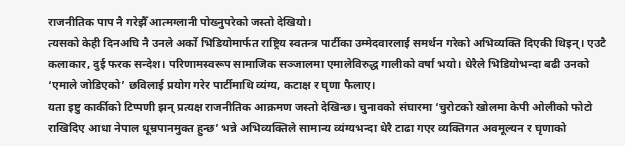राजनीतिक पाप नै गरेझैँ आत्मग्लानी पोख्नुपरेको जस्तो देखियो।
त्यसको केही दिनअघि नै उनले अर्को भिडियोमार्फत राष्ट्रिय स्वतन्त्र पार्टीका उम्मेदवारलाई समर्थन गरेको अभिव्यक्ति दिएकी थिइन्। एउटै कलाकार, दुई फरक सन्देश। परिणामस्वरूप सामाजिक सञ्जालमा एमालेविरुद्ध गालीको वर्षा भयो। धेरैले भिडियोभन्दा बढी उनको ‘एमाले जोडिएको’ छविलाई प्रयोग गरेर पार्टीमाथि व्यंग्य, कटाक्ष र घृणा फैलाए।
यता इष्टु कार्कीको टिप्पणी झन् प्रत्यक्ष राजनीतिक आक्रमण जस्तो देखिन्छ। चुनावको संघारमा ‘चुरोटको खोलमा केपी ओलीको फोटो राखिदिए आधा नेपाल धूम्रपानमुक्त हुन्छ’ भन्ने अभिव्यक्तिले सामान्य व्यंग्यभन्दा धेरै टाढा गएर व्यक्तिगत अवमूल्यन र घृणाको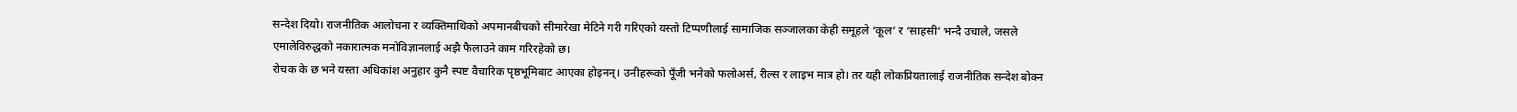सन्देश दियो। राजनीतिक आलोचना र व्यक्तिमाथिको अपमानबीचको सीमारेखा मेटिने गरी गरिएको यस्तो टिप्पणीलाई सामाजिक सञ्जालका केही समूहले ‘कूल’ र ‘साहसी’ भन्दै उचाले, जसले एमालेविरुद्धको नकारात्मक मनोविज्ञानलाई अझै फैलाउने काम गरिरहेको छ।
रोचक के छ भने यस्ता अधिकांश अनुहार कुनै स्पष्ट वैचारिक पृष्ठभूमिबाट आएका होइनन्। उनीहरूको पूँजी भनेको फलोअर्स, रील्स र लाइभ मात्र हो। तर यही लोकप्रियतालाई राजनीतिक सन्देश बोक्न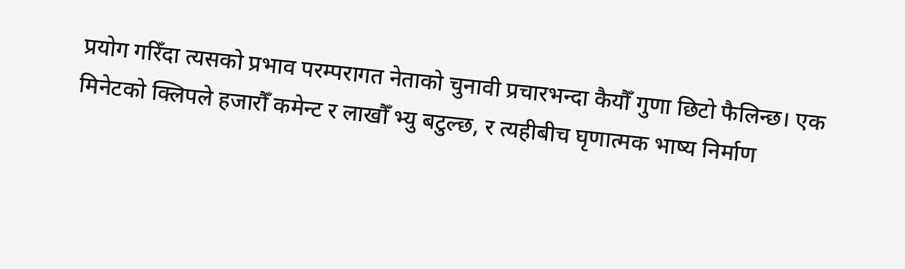प्रयोग गरिँदा त्यसको प्रभाव परम्परागत नेताको चुनावी प्रचारभन्दा कैयौँ गुणा छिटो फैलिन्छ। एक मिनेटको क्लिपले हजारौँ कमेन्ट र लाखौँ भ्यु बटुल्छ, र त्यहीबीच घृणात्मक भाष्य निर्माण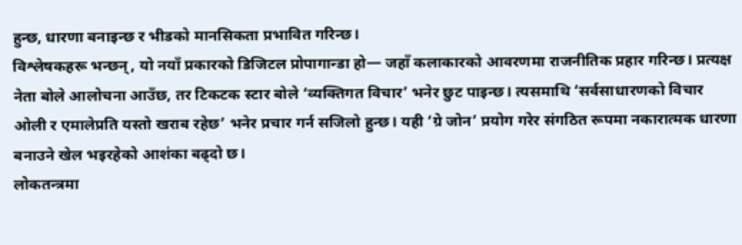हुन्छ, धारणा बनाइन्छ र भीडको मानसिकता प्रभावित गरिन्छ।
विश्लेषकहरू भन्छन्, यो नयाँ प्रकारको डिजिटल प्रोपागान्डा हो— जहाँ कलाकारको आवरणमा राजनीतिक प्रहार गरिन्छ। प्रत्यक्ष नेता बोले आलोचना आउँछ, तर टिकटक स्टार बोले ‘व्यक्तिगत विचार’ भनेर छुट पाइन्छ। त्यसमाथि ‘सर्वसाधारणको विचार ओली र एमालेप्रति यस्तो खराब रहेछ’ भनेर प्रचार गर्न सजिलो हुन्छ। यही ‘ग्रे जोन’ प्रयोग गरेर संगठित रूपमा नकारात्मक धारणा बनाउने खेल भइरहेको आशंका बढ्दो छ।
लोकतन्त्रमा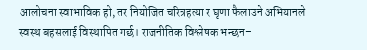आलोचना स्वाभाविक हो, तर नियोजित चरित्रहत्या र घृणा फैलाउने अभियानले स्वस्थ बहसलाई विस्थापित गर्छ। राजनीतिक विश्लेषक भन्छन–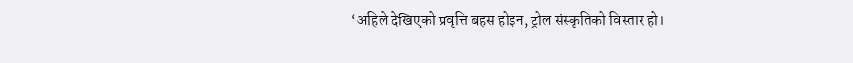‘अहिले देखिएको प्रवृत्ति बहस होइन, ट्रोल संस्कृतिको विस्तार हो।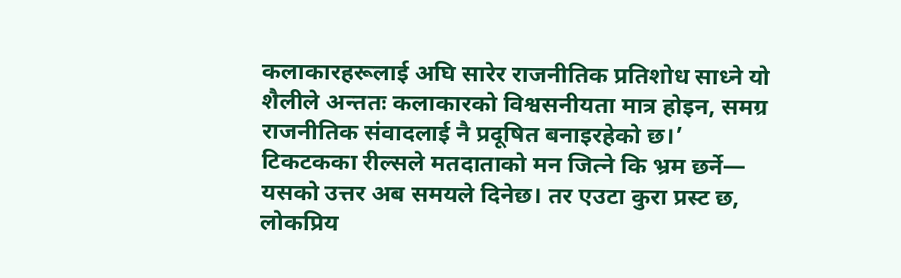कलाकारहरूलाई अघि सारेर राजनीतिक प्रतिशोध साध्ने यो शैलीले अन्ततः कलाकारको विश्वसनीयता मात्र होइन, समग्र राजनीतिक संवादलाई नै प्रदूषित बनाइरहेको छ।’
टिकटकका रील्सले मतदाताको मन जित्ने कि भ्रम छर्ने— यसको उत्तर अब समयले दिनेछ। तर एउटा कुरा प्रस्ट छ, लोकप्रिय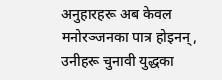अनुहारहरू अब केवल मनोरञ्जनका पात्र होइनन्, उनीहरू चुनावी युद्धका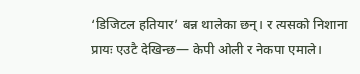‘डिजिटल हतियार’ बन्न थालेका छन्। र त्यसको निशाना प्रायः एउटै देखिन्छ— केपी ओली र नेकपा एमाले।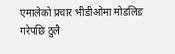एमालेको प्रचार भीडीओमा मोडलिङ गरेपछि ठुलै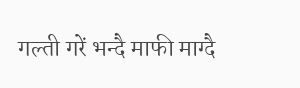गल्ती गरें भन्दै माफी माग्दै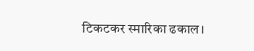टिकटकर स्मारिका ढकाल।